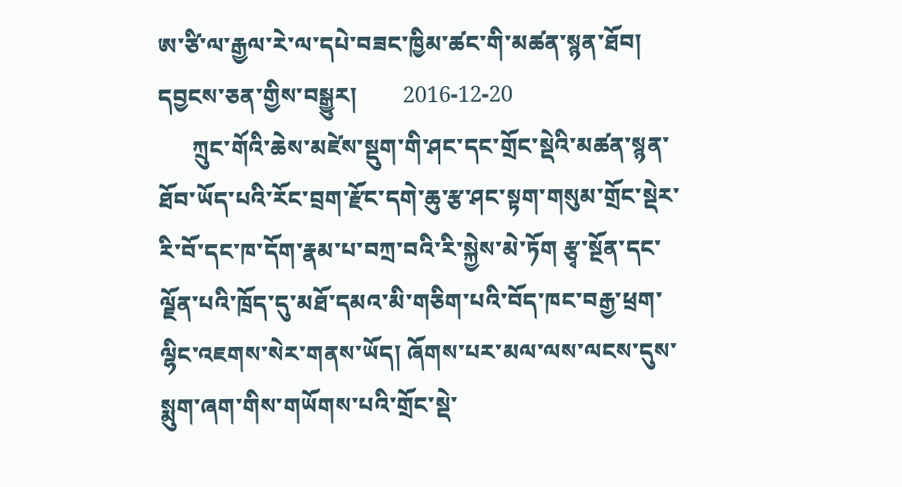ཨ་ཙི་ལ་རྒྱལ་རེ་ལ་དཔེ་བཟང་ཁྱིམ་ཚང་གི་མཚན་སྙན་ཐོབ།
དབྱངས་ཅན་གྱིས་བསྒྱུར།        2016-12-20
      ཀྲུང་གོའི་ཆེས་མཛེས་སྡུག་གི་ཤང་དང་གྲོང་སྡེའི་མཚན་སྙན་ཐོབ་ཡོད་པའི་རོང་བྲག་རྫོང་དགེ་ཆུ་རྩ་ཤང་སྟག་གསུམ་གྲོང་སྡེར་རི་བོ་དང་ཁ་དོག་རྣམ་པ་བཀྲ་བའི་རི་སྐྱེས་མེ་ཏོག རྩྭ་སྔོན་དང་ལྗོན་པའི་ཁྲོད་དུ་མཐོ་དམའ་མི་གཅིག་པའི་བོད་ཁང་བརྒྱ་ཕྲག་ལྷིང་འཇགས་སེར་གནས་ཡོད། ཞོགས་པར་མལ་ལས་ལངས་དུས་སྨུག་ཞག་གིས་གཡོགས་པའི་གྲོང་སྡེ་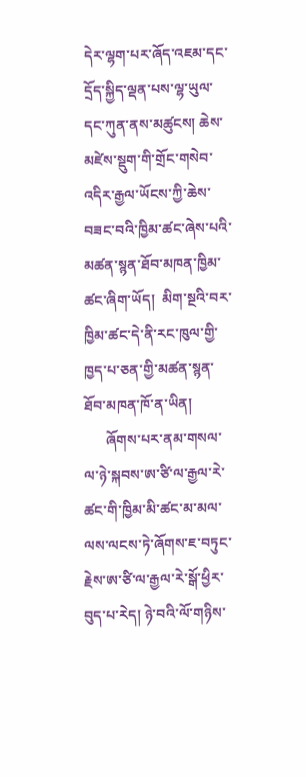དེར་ལྷག་པར་ཞོད་འཇམ་དང་དྲོད་སྐྱིད་ལྡན་པས་ལྷ་ཡུལ་དང་ཀུན་ནས་མཚུངས། ཆེས་མཛེས་སྡུག་གི་གྲོང་གསེབ་འདིར་རྒྱལ་ཡོངས་ཀྱི་ཆེས་བཟང་བའི་ཁྱིམ་ཚང་ཞེས་པའི་མཚན་སྙན་ཐོབ་མཁན་ཁྱིམ་ཚང་ཞིག་ཡོད།  མིག་སྔའི་བར་ཁྱིམ་ཚང་དེ་ནི་རང་ཁུལ་གྱི་ཁྱད་པ་ཅན་གྱི་མཚན་སྙན་ཐོབ་མཁན་ཁོ་ན་ཡིན།
      ཞོགས་པར་ནམ་གསལ་ལ་ཉེ་སྐབས་ཨ་ཙི་ལ་རྒྱལ་རེ་ཚང་གི་ཁྱིམ་མི་ཚང་མ་མལ་ལས་ལངས་ཏེ་ཞོགས་ཇ་བཏུང་རྗེས་ཨ་ཙི་ལ་རྒྱལ་རེ་སྒོ་ཕྱིར་བུད་པ་རེད། ཉེ་བའི་ལོ་གཉིས་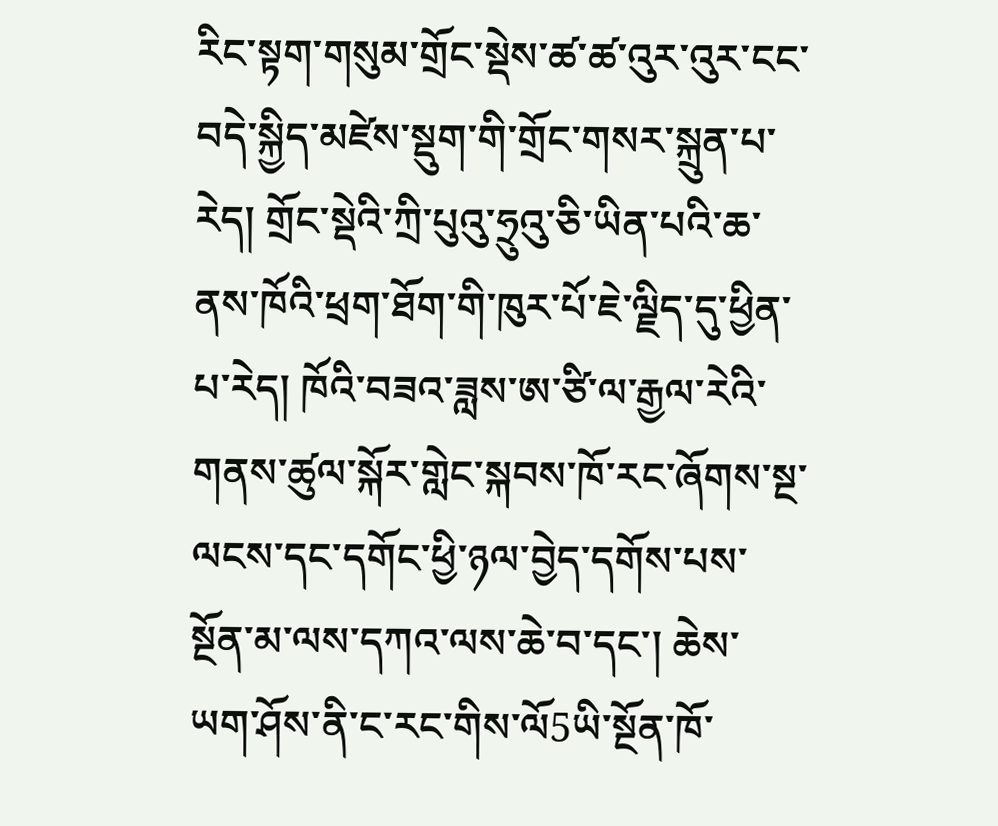རིང་སྟག་གསུམ་གྲོང་སྡེས་ཚ་ཚ་འུར་འུར་ངང་བདེ་སྐྱིད་མཛེས་སྡུག་གི་གྲོང་གསར་སྐྲུན་པ་རེད། གྲོང་སྡེའི་ཀྲི་པུའུ་ཧྲུའུ་ཅི་ཡིན་པའི་ཆ་ནས་ཁོའི་ཕྲག་ཐོག་གི་ཁུར་པོ་ཇེ་ལྗིད་དུ་ཕྱིན་པ་རེད། ཁོའི་བཟའ་ཟླས་ཨ་ཙི་ལ་རྒྱལ་རེའི་གནས་ཚུལ་སྐོར་གླེང་སྐབས་ཁོ་རང་ཞོགས་སྔ་ལངས་དང་དགོང་ཕྱི་ཉལ་བྱེད་དགོས་པས་སྔོན་མ་ལས་དཀའ་ལས་ཆེ་བ་དང་། ཆེས་ཡག་ཤོས་ནི་ང་རང་གིས་ལོ5ཡི་སྔོན་ཁོ་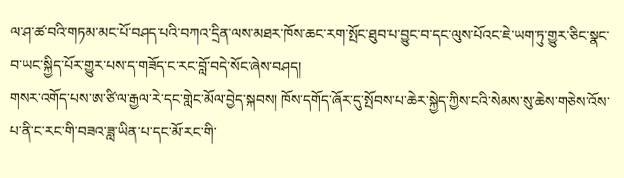ལ་ཤ་ཚ་བའི་གཏམ་མང་པོ་བཤད་པའི་བཀའ་དྲིན་ལས་མཐར་ཁོས་ཆང་རག་སྤོང་ཐུབ་པ་བྱུང་བ་དང་ལུས་པོའང་ཇེ་ཡག་ཏུ་གྱུར་ཅིང་སྣང་བ་ཡང་སྐྱིད་པོར་གྱུར་པས་ད་གཟོད་ང་རང་བློ་བདེ་སོང་ཞེས་བཤད།
གསར་འགོད་པས་ཨ་ཙི་ལ་རྒྱལ་རེ་དང་གླེང་མོལ་བྱེད་སྐབས། ཁོས་དགོད་ཞོར་དུ་སྤོབས་པ་ཆེར་སྐྱེད་ཀྱིས་ངའི་སེམས་སུ་ཆེས་གཅེས་འོས་པ་ནི་ང་རང་གི་བཟའ་ཟླ་ཡིན་པ་དང་མོ་རང་གི་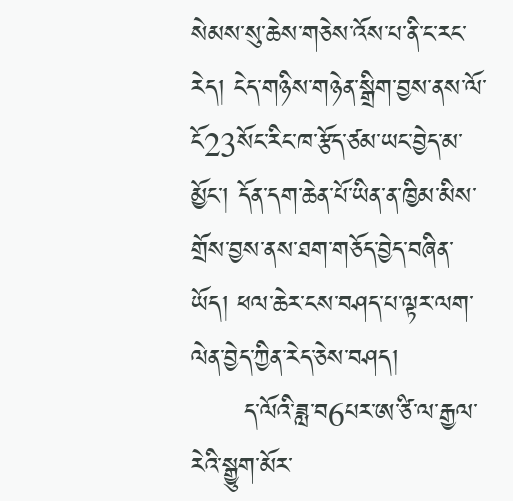སེམས་སུ་ཆེས་གཅེས་འོས་པ་ནི་ང་རང་རེད། ངེད་གཉིས་གཉེན་སྒྲིག་བྱས་ནས་ལོ་ངོ23སོང་རིང་ཁ་རྩོད་ཙམ་ཡང་བྱེད་མ་མྱོང་། དོན་དག་ཆེན་པོ་ཡིན་ན་ཁྱིམ་མིས་གྲོས་བྱས་ནས་ཐག་གཅོད་བྱེད་བཞིན་ཡོད། ཕལ་ཆེར་ངས་བཤད་པ་ལྟར་ལག་ལེན་བྱེད་ཀྱིན་རེད་ཅེས་བཤད།
      ད་ལོའི་ཟླ་བ6པར་ཨ་ཙི་ལ་རྒྱལ་རེའི་སྒྱུག་མོར་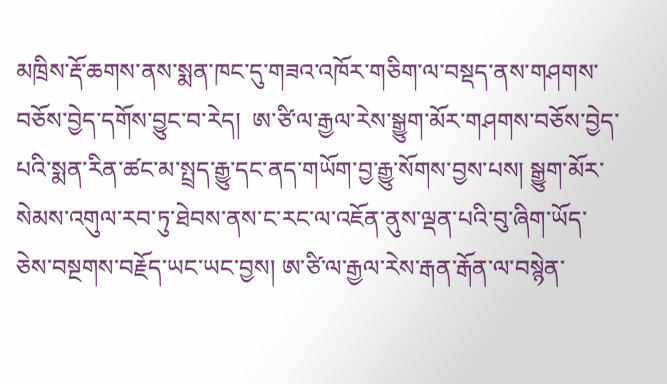མཁྲིས་རྡོ་ཆགས་ནས་སྨན་ཁང་དུ་གཟའ་འཁོར་གཅིག་ལ་བསྡད་ནས་གཤགས་བཅོས་བྱེད་དགོས་བྱུང་བ་རེད།  ཨ་ཙི་ལ་རྒྱལ་རེས་སྒྱུག་མོར་གཤགས་བཅོས་བྱེད་པའི་སྨན་རིན་ཚང་མ་སྤྲད་རྒྱུ་དང་ནད་གཡོག་བྱ་རྒྱུ་སོགས་བྱས་པས། སྒྱུག་མོར་སེམས་འགུལ་རབ་ཏུ་ཐེབས་ནས་ང་རང་ལ་འཇོན་ནུས་ལྡན་པའི་བུ་ཞིག་ཡོད་ཅེས་བསྔགས་བརྗོད་ཡང་ཡང་བྱས། ཨ་ཙི་ལ་རྒྱལ་རེས་རྒན་རྒོན་ལ་བསྙེན་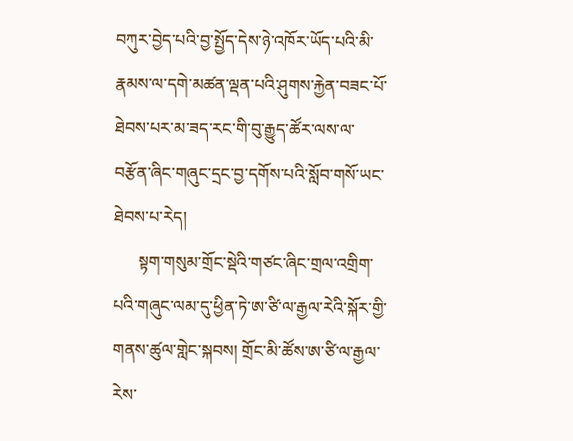བཀུར་བྱེད་པའི་བྱ་སྤྱོད་དེས་ཉེ་འཁོར་ཡོད་པའི་མི་རྣམས་ལ་དགེ་མཚན་ལྡན་པའི་ཤུགས་རྐྱེན་བཟང་པོ་ཐེབས་པར་མ་ཟད་རང་གི་བུ་རྒྱུད་ཚོར་ལས་ལ་བརྩོན་ཞིང་གཞུང་དྲང་བྱ་དགོས་པའི་སློབ་གསོ་ཡང་ཐེབས་པ་རེད།
      སྟག་གསུམ་གྲོང་སྡེའི་གཙང་ཞིང་གྲལ་འགྲིག་པའི་གཞུང་ལམ་དུ་ཕྱིན་ཏེ་ཨ་ཙི་ལ་རྒྱལ་རེའི་སྐོར་གྱི་གནས་ཚུལ་གླེང་སྐབས། གྲོང་མི་ཚོས་ཨ་ཙི་ལ་རྒྱལ་རེས་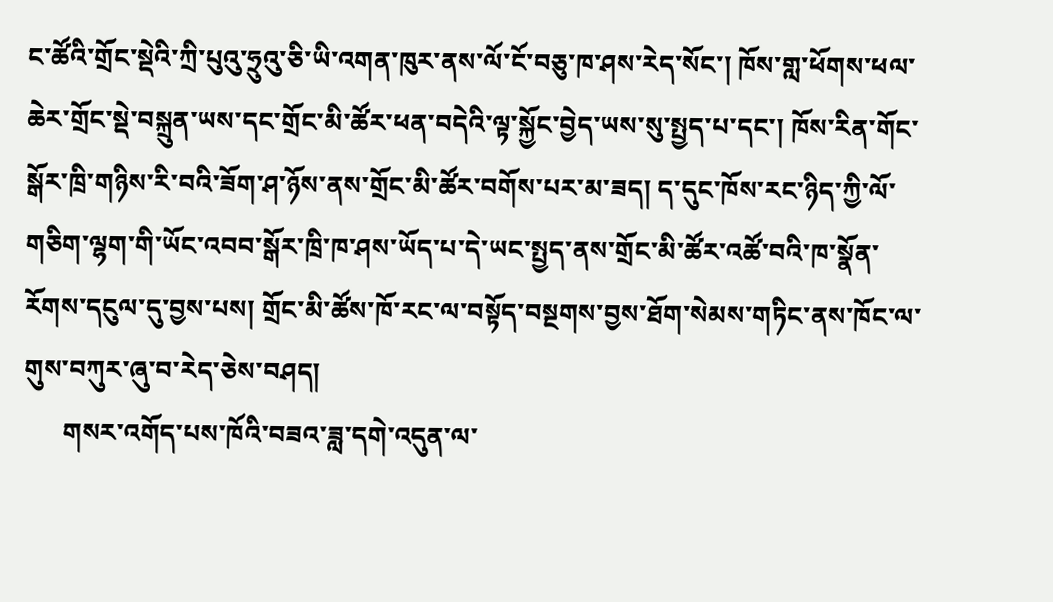ང་ཚོའི་གྲོང་སྡེའི་ཀྲི་པུའུ་ཧྲུའུ་ཅི་ཡི་འགན་ཁུར་ནས་ལོ་ངོ་བཅུ་ཁ་ཤས་རེད་སོང་། ཁོས་གླ་ཕོགས་ཕལ་ཆེར་གྲོང་སྡེ་བསྐྲུན་ཡས་དང་གྲོང་མི་ཚོར་ཕན་བདེའི་ལྟ་སྐྱོང་བྱེད་ཡས་སུ་སྤྱད་པ་དང་། ཁོས་རིན་གོང་སྒོར་ཁྲི་གཉིས་རི་བའི་ཟོག་ཤ་ཉོས་ནས་གྲོང་མི་ཚོར་བགོས་པར་མ་ཟད། ད་དུང་ཁོས་རང་ཉིད་ཀྱི་ལོ་གཅིག་ལྷག་གི་ཡོང་འབབ་སྒོར་ཁྲི་ཁ་ཤས་ཡོད་པ་དེ་ཡང་སྤྱད་ནས་གྲོང་མི་ཚོར་འཚོ་བའི་ཁ་སྣོན་རོགས་དངུལ་དུ་བྱས་པས། གྲོང་མི་ཚོས་ཁོ་རང་ལ་བསྟོད་བསྔགས་བྱས་ཐོག་སེམས་གཏིང་ནས་ཁོང་ལ་གུས་བཀུར་ཞུ་བ་རེད་ཅེས་བཤད།
      གསར་འགོད་པས་ཁོའི་བཟའ་ཟླ་དགེ་འདུན་ལ་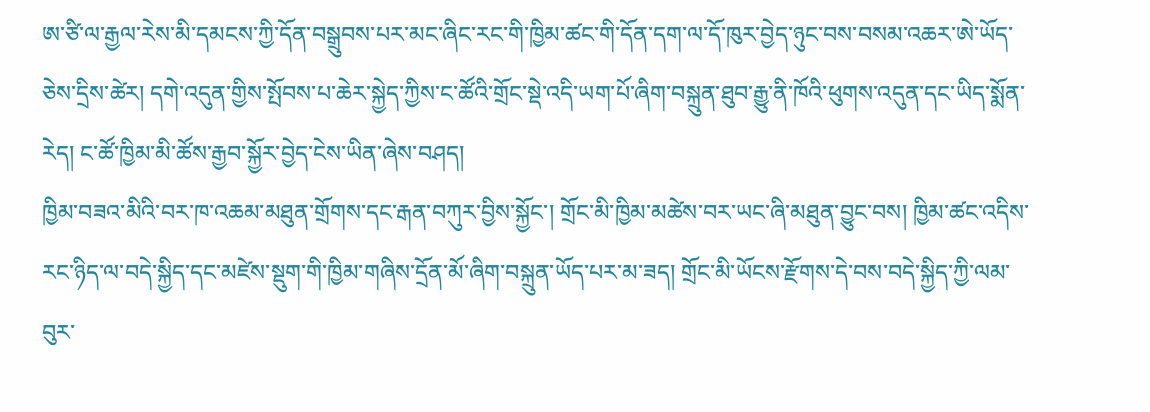ཨ་ཙི་ལ་རྒྱལ་རེས་མི་དམངས་ཀྱི་དོན་བསྒྲུབས་པར་མང་ཞིང་རང་གི་ཁྱིམ་ཚང་གི་དོན་དག་ལ་དོ་ཁུར་བྱེད་ཉུང་བས་བསམ་འཆར་ཨེ་ཡོད་ཅེས་དྲིས་ཚེར། དགེ་འདུན་གྱིས་སྤོབས་པ་ཆེར་སྐྱེད་ཀྱིས་ང་ཚོའི་གྲོང་སྡེ་འདི་ཡག་པོ་ཞིག་བསྐྲུན་ཐུབ་རྒྱུ་ནི་ཁོའི་ཕུགས་འདུན་དང་ཡིད་སྨོན་རེད། ང་ཚོ་ཁྱིམ་མི་ཚོས་རྒྱབ་སྐྱོར་བྱེད་ངེས་ཡིན་ཞེས་བཤད།
ཁྱིམ་བཟའ་མིའི་བར་ཁ་འཆམ་མཐུན་གྲོགས་དང་རྒན་བཀུར་བྱིས་སྐྱོང་། གྲོང་མི་ཁྱིམ་མཚེས་བར་ཡང་ཞི་མཐུན་བྱུང་བས། ཁྱིམ་ཚང་འདིས་རང་ཉིད་ལ་བདེ་སྐྱིད་དང་མཛེས་སྡུག་གི་ཁྱིམ་གཞིས་དྲོན་མོ་ཞིག་བསྐྲུན་ཡོད་པར་མ་ཟད། གྲོང་མི་ཡོངས་རྫོགས་དེ་བས་བདེ་སྐྱིད་ཀྱི་ལམ་བུར་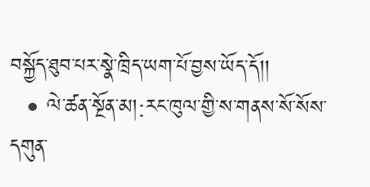བསྐྱོད་ཐུབ་པར་སྣེ་ཁྲིད་ཡག་པོ་བྱས་ཡོད་དོ།།
  • ལེ་ཚན་སྔོན་མ།:རང་ཁུལ་གྱི་ས་གནས་སོ་སོས་དགུན་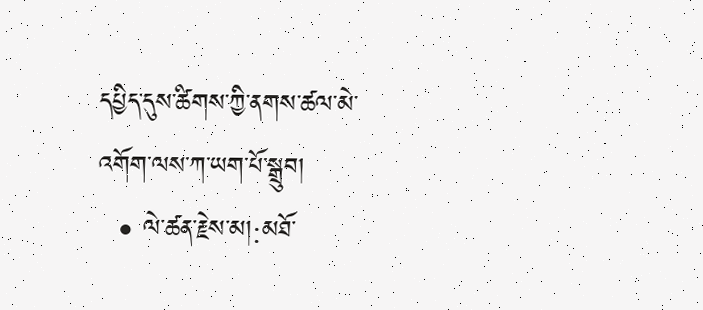དཔྱིད་དུས་ཚིགས་ཀྱི་ནགས་ཚལ་མེ་འགོག་ལས་ཀ་ཡག་པོ་སྒྲུབ།
  • ལེ་ཚན་རྗེས་མ།:མཐོ་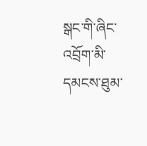སྒང་གི་ཞིང་འབྲོག་མི་དམངས་ཐུམ་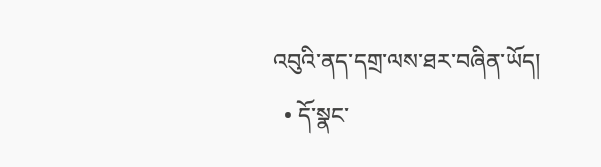འབུའི་ནད་དགྲ་ལས་ཐར་བཞིན་ཡོད།
  • དོ་སྣང་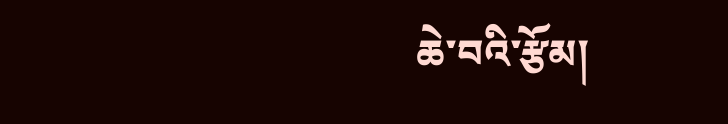ཆེ་བའི་རྩོམ།